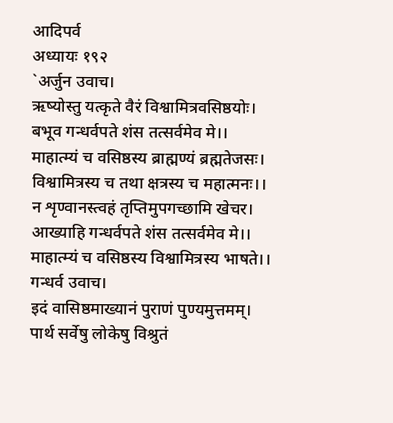आदिपर्व
अध्यायः १९२
`अर्जुन उवाच।
ऋष्योस्तु यत्कृते वैरं विश्वामित्रवसिष्ठयोः।
बभूव गन्धर्वपते शंस तत्सर्वमेव मे।।
माहात्म्यं च वसिष्ठस्य ब्राह्मण्यं ब्रह्मतेजसः।
विश्वामित्रस्य च तथा क्षत्रस्य च महात्मनः।।
न शृण्वानस्त्वहं तृप्तिमुपगच्छामि खेचर।
आख्याहि गन्धर्वपते शंस तत्सर्वमेव मे।।
माहात्म्यं च वसिष्ठस्य विश्वामित्रस्य भाषते।।
गन्धर्व उवाच।
इदं वासिष्ठमाख्यानं पुराणं पुण्यमुत्तमम्।
पार्थ सर्वेषु लोकेषु विश्रुतं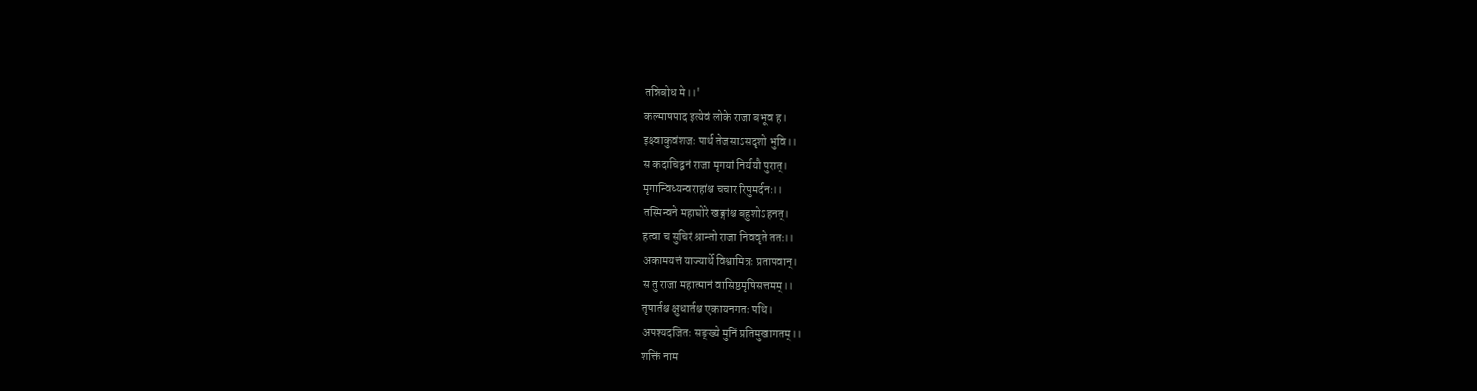तन्निबोध मे।।'
कल्माषपाद इत्येवं लोके राजा बभूव ह।
इक्ष्वाकुवंशजः पार्थ तेजसाऽसदृशो भुवि।।
स कदाचिद्वनं राजा मृगयां निर्ययौ पुरात्।
मृगान्विध्यन्वराहांश्च चचार रिपुमर्दनः।।
तस्मिन्वने महाघोरे खङ्गांश्च बहुशोऽहनत्।
हत्वा च सुचिरं श्रान्तो राजा निववृते ततः।।
अकामयत्तं याज्यार्थे विश्वामित्रः प्रतापवान्।
स तु राजा महात्मानं वासिष्ठमृषिसत्तमम्।।
तृषार्तश्च क्षुधार्तश्च एकायनगतः पथि।
अपश्यदजितः सङ्ख्ये मुनिं प्रतिमुखागतम्।।
शक्तिं नाम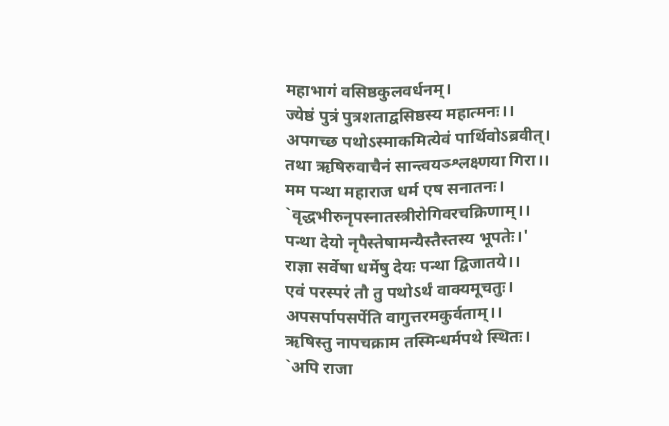महाभागं वसिष्ठकुलवर्धनम्।
ज्येष्ठं पुत्रं पुत्रशताद्वसिष्ठस्य महात्मनः।।
अपगच्छ पथोऽस्माकमित्येवं पार्थिवोऽब्रवीत्।
तथा ऋषिरुवाचैनं सान्त्वयञ्श्लक्ष्णया गिरा।।
मम पन्था महाराज धर्म एष सनातनः।
`वृद्धभीरुनृपस्नातस्त्रीरोगिवरचक्रिणाम्।।
पन्था देयो नृपैस्तेषामन्यैस्तैस्तस्य भूपतेः।'
राज्ञा सर्वेषा धर्मेषु देयः पन्था द्विजातये।।
एवं परस्परं तौ तु पथोऽर्थं वाक्यमूचतुः।
अपसर्पापसर्पेति वागुत्तरमकुर्वताम्।।
ऋषिस्तु नापचक्राम तस्मिन्धर्मपथे स्थितः।
`अपि राजा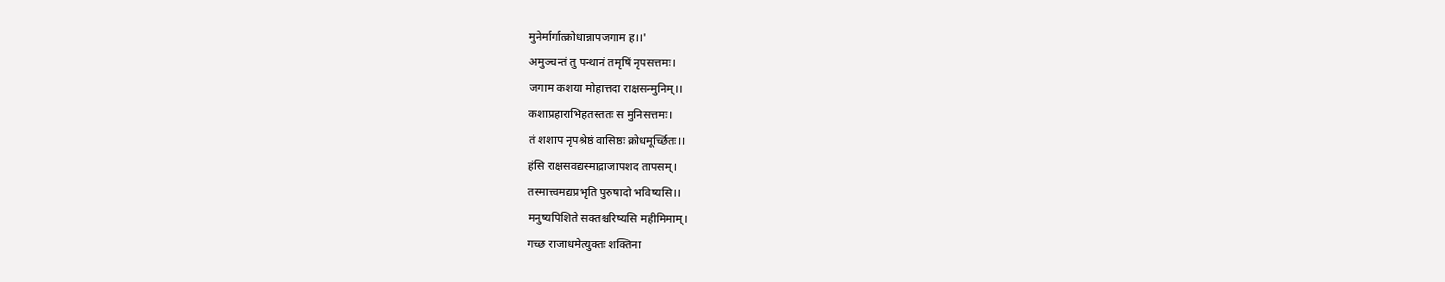मुनेर्मार्गात्क्रोधान्नापजगाम ह।।'
अमुञ्चन्तं तु पन्थानं तमृषिं नृपसत्तमः।
जगाम कशया मोहात्तदा राक्षसन्मुनिम्।।
कशाप्रहाराभिहतस्ततः स मुनिसत्तमः।
तं शशाप नृपश्रेष्ठं वासिष्ठः क्रोधमूर्च्छितः।।
हंसि राक्षसवद्यस्माद्राजापशद तापसम्।
तस्मात्त्वमद्यप्रभृति पुरुषादो भविष्यसि।।
मनुष्यपिशिते सक्तश्चरिष्यसि महीमिमाम्।
गच्छ राजाधमेत्युक्तः शक्तिना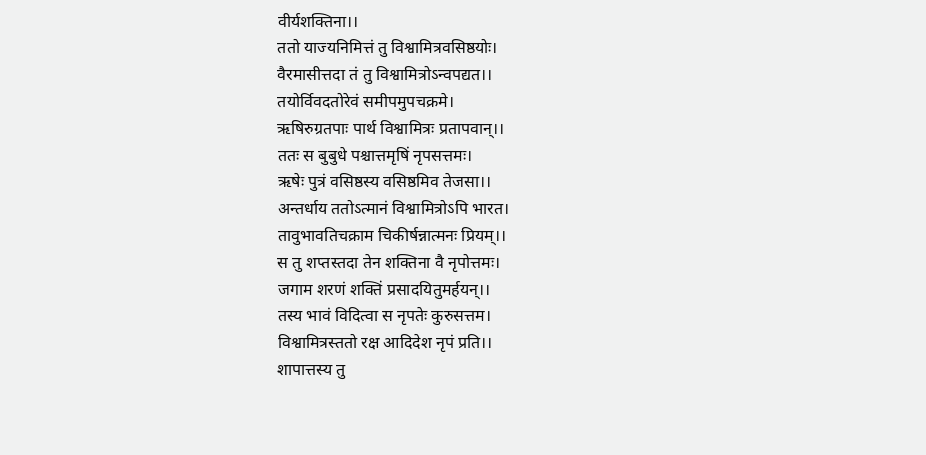वीर्यशक्तिना।।
ततो याज्यनिमित्तं तु विश्वामित्रवसिष्ठयोः।
वैरमासीत्तदा तं तु विश्वामित्रोऽन्वपद्यत।।
तयोर्विवदतोरेवं समीपमुपचक्रमे।
ऋषिरुग्रतपाः पार्थ विश्वामित्रः प्रतापवान्।।
ततः स बुबुधे पश्चात्तमृषिं नृपसत्तमः।
ऋषेः पुत्रं वसिष्ठस्य वसिष्ठमिव तेजसा।।
अन्तर्धाय ततोऽत्मानं विश्वामित्रोऽपि भारत।
तावुभावतिचक्राम चिकीर्षन्नात्मनः प्रियम्।।
स तु शप्तस्तदा तेन शक्तिना वै नृपोत्तमः।
जगाम शरणं शक्तिं प्रसादयितुमर्हयन्।।
तस्य भावं विदित्वा स नृपतेः कुरुसत्तम।
विश्वामित्रस्ततो रक्ष आदिदेश नृपं प्रति।।
शापात्तस्य तु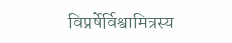विप्रर्षेर्विश्वामित्रस्य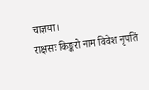चाज्ञया।
राक्षसः किङ्करो नाम विवेश नृपतिं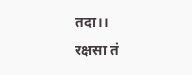तदा।।
रक्षसा तं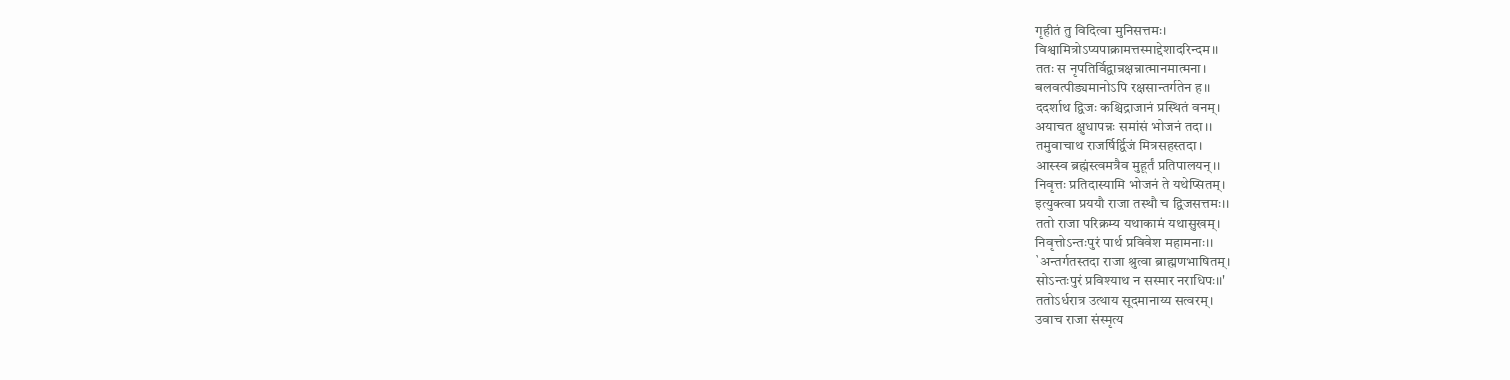गृहीतं तु विदित्वा मुनिसत्तमः।
विश्वामित्रोऽप्यपाक्रामत्तस्माद्देशादरिन्दम।।
ततः स नृपतिर्विद्वान्रक्षन्नात्मानमात्मना।
बलवत्पीड्यमानोऽपि रक्षसान्तर्गतेन ह।।
ददर्शाथ द्विजः कश्चिद्राजानं प्रस्थितं वनम्।
अयाचत क्षुधापन्नः समांसं भोजनं तदा।।
तमुवाचाथ राजर्षिर्द्विजं मित्रसहस्तदा।
आस्स्व ब्रह्मंस्त्वमत्रैव मुहूर्तं प्रतिपालयन्।।
निवृत्तः प्रतिदास्यामि भोजनं ते यथेप्सितम्।
इत्युक्त्वा प्रययौ राजा तस्थौ च द्विजसत्तमः।।
ततो राजा परिक्रम्य यथाकामं यथासुखम्।
निवृत्तोऽन्तःपुरं पार्थ प्रविवेश महामनाः।।
`अन्तर्गतस्तदा राजा श्रुत्वा ब्राह्मणभाषितम्।
सोऽन्तःपुरं प्रविश्याथ न सस्मार नराधिपः।।'
ततोऽर्धरात्र उत्थाय सूदमानाय्य सत्वरम्।
उवाच राजा संस्मृत्य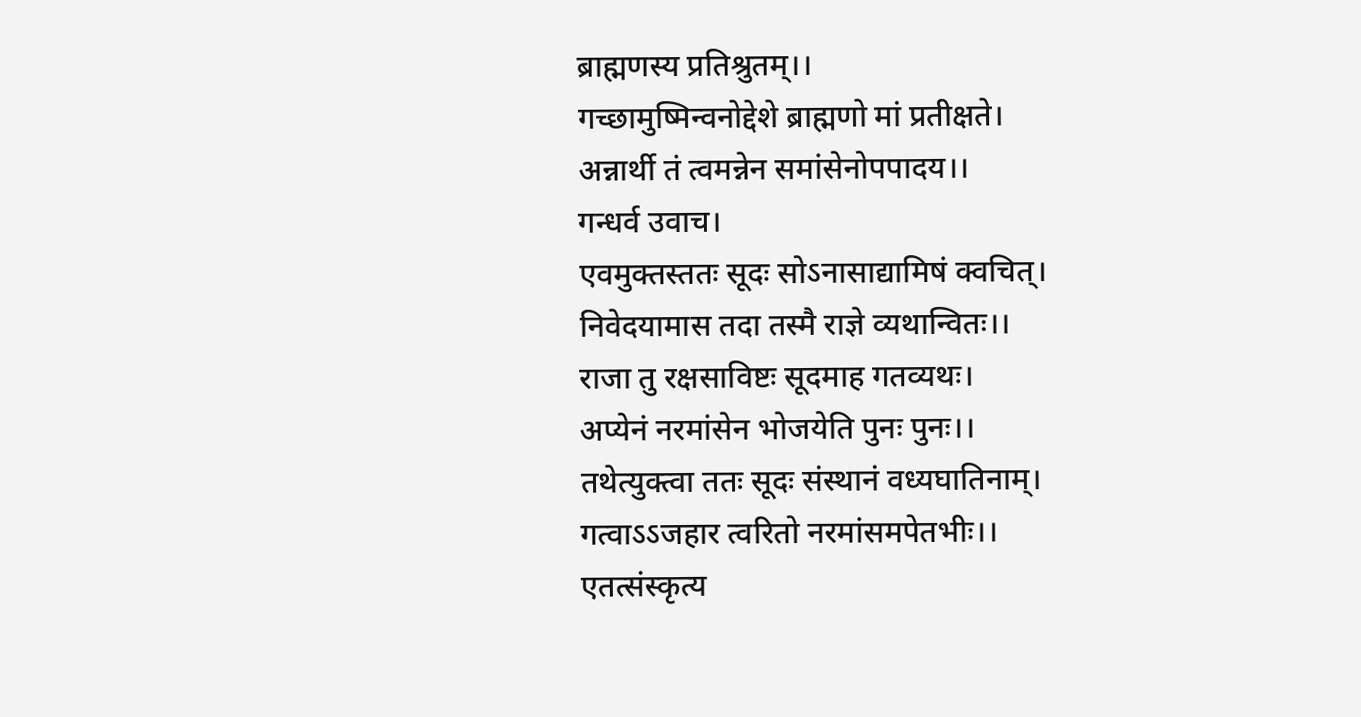ब्राह्मणस्य प्रतिश्रुतम्।।
गच्छामुष्मिन्वनोद्देशे ब्राह्मणो मां प्रतीक्षते।
अन्नार्थी तं त्वमन्नेन समांसेनोपपादय।।
गन्धर्व उवाच।
एवमुक्तस्ततः सूदः सोऽनासाद्यामिषं क्वचित्।
निवेदयामास तदा तस्मै राज्ञे व्यथान्वितः।।
राजा तु रक्षसाविष्टः सूदमाह गतव्यथः।
अप्येनं नरमांसेन भोजयेति पुनः पुनः।।
तथेत्युक्त्वा ततः सूदः संस्थानं वध्यघातिनाम्।
गत्वाऽऽजहार त्वरितो नरमांसमपेतभीः।।
एतत्संस्कृत्य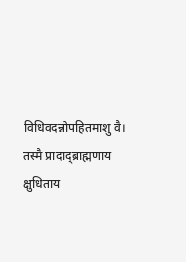विधिवदन्नोपहितमाशु वै।
तस्मै प्रादाद्ब्राह्मणाय क्षुधिताय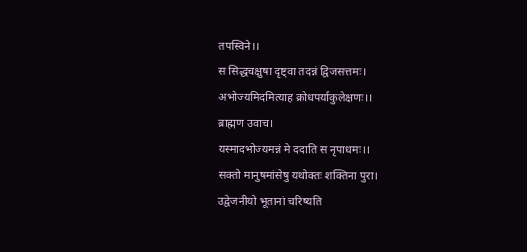तपस्विने।।
स सिद्धचक्षुषा दृष्ट्वा तदन्नं द्विजसत्तमः।
अभोज्यमिदमित्याह क्रोधपर्याकुलेक्षणः।।
ब्राह्मण उवाच।
यस्मादभोज्यमन्नं मे ददाति स नृपाधमः।।
सक्तो मानुषमांसेषु यथोक्तः शक्तिना पुरा।
उद्वेजनीयो भूतानां चरिष्यति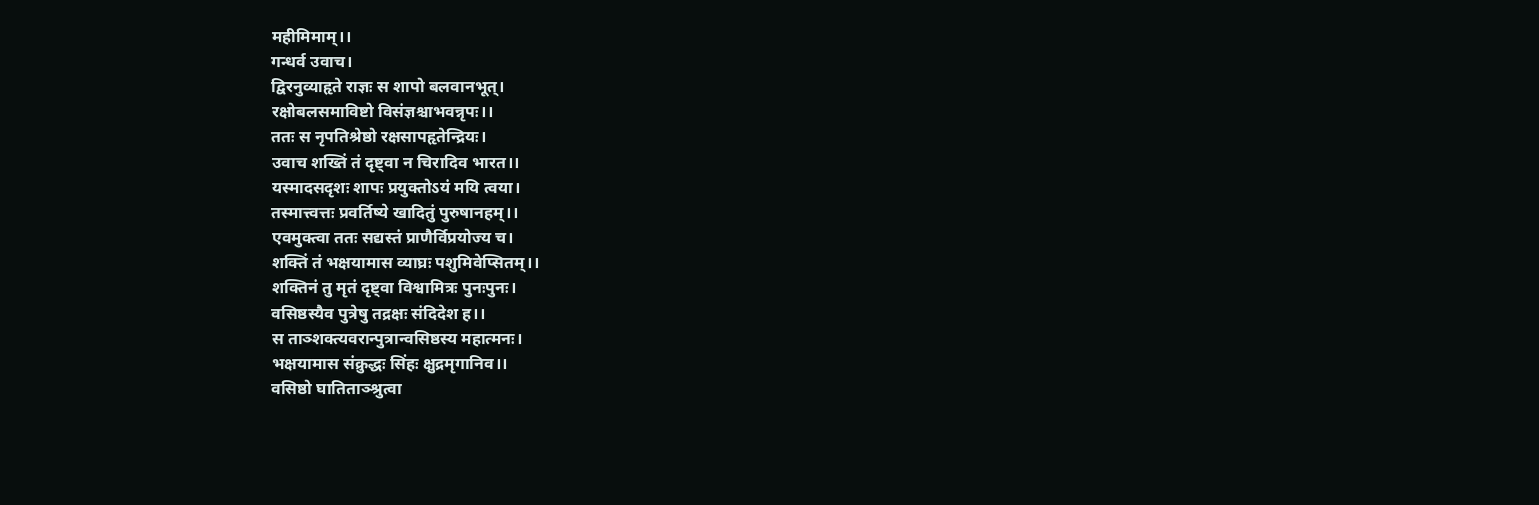महीमिमाम्।।
गन्धर्व उवाच।
द्विरनुव्याहृते राज्ञः स शापो बलवानभूत्।
रक्षोबलसमाविष्टो विसंज्ञश्चाभवन्नृपः।।
ततः स नृपतिश्रेष्ठो रक्षसापहृतेन्द्रियः।
उवाच शख्तिं तं दृष्ट्वा न चिरादिव भारत।।
यस्मादसदृशः शापः प्रयुक्तोऽयं मयि त्वया।
तस्मात्त्वत्तः प्रवर्तिष्ये खादितुं पुरुषानहम्।।
एवमुक्त्वा ततः सद्यस्तं प्राणैर्विप्रयोज्य च।
शक्तिं तं भक्षयामास व्याघ्रः पशुमिवेप्सितम्।।
शक्तिनं तु मृतं दृष्ट्वा विश्वामित्रः पुनःपुनः।
वसिष्ठस्यैव पुत्रेषु तद्रक्षः संदिदेश ह।।
स ताञ्शक्त्यवरान्पुत्रान्वसिष्ठस्य महात्मनः।
भक्षयामास संक्रुद्धः सिंहः क्षुद्रमृगानिव।।
वसिष्ठो घातिताञ्श्रुत्वा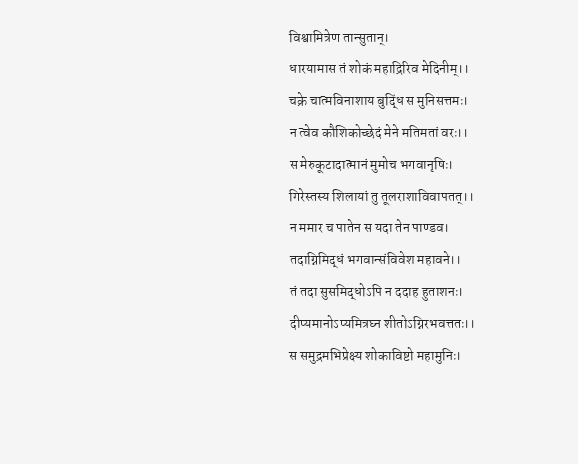विश्वामित्रेण तान्सुतान्।
धारयामास तं शोकं महाद्रिरिव मेदिनीम्।।
चक्रे चात्मविनाशाय बुद्धिं स मुनिसत्तमः।
न त्वेव कौशिकोच्छेदं मेने मतिमतां वरः।।
स मेरुकूटादात्मानं मुमोच भगवानृषिः।
गिरेस्तस्य शिलायां तु तूलराशाविवापतत्।।
न ममार च पातेन स यदा तेन पाण्डव।
तदाग्निमिद्धं भगवान्संविवेश महावने।।
तं तदा सुसमिद्धोऽपि न ददाह हुताशनः।
दीप्यमानोऽप्यमित्रघ्न शीतोऽग्निरभवत्ततः।।
स समुद्रमभिप्रेक्ष्य शोकाविष्टो महामुनिः।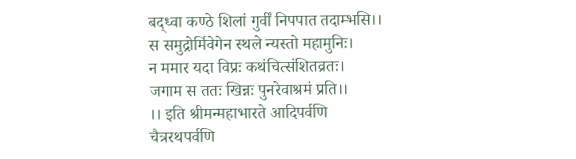बद्ध्वा कण्ठे शिलां गुर्वीं निपपात तदाम्भसि।।
स समुद्रोर्मिवेगेन स्थले न्यस्तो महामुनिः।
न ममार यदा विप्रः कथंचित्संशितव्रतः।
जगाम स ततः खिन्नः पुनरेवाश्रमं प्रति।।
।। इति श्रीमन्महाभारते आदिपर्वणि
चैत्ररथपर्वणि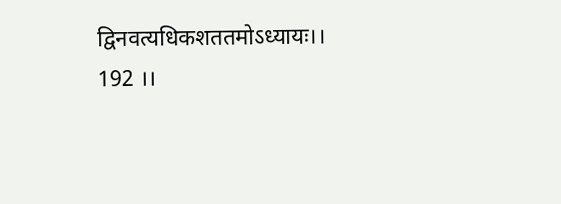द्विनवत्यधिकशततमोऽध्यायः।। 192 ।।